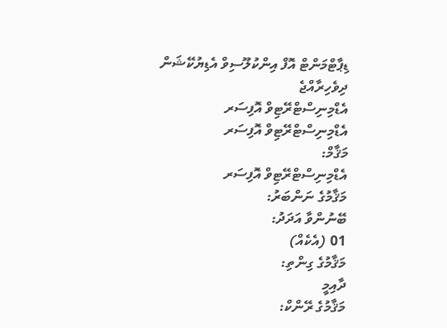ޑިޕާޓްމަންޓް އޮފް އިންކުލޫސިވް އެޑިޔުކޭޝަން
ދިވެހިރާއްޖެ
އެޑްމިނިސްޓްރޭޓިވް އޮފިސަރ
އެޑްމިނިސްޓްރޭޓިވް އޮފިސަރ
މަޤާމް:
އެޑްމިނިސްޓްރޭޓިވް އޮފިސަރ
މަޤާމުގެ ނަންބަރު:
ބޭނުންވާ އަދަދު:
01 (އެކެއް)
މަޤާމުގެ ގިންތި:
ދާއިމީ
މަޤާމުގެ ރޭންކް: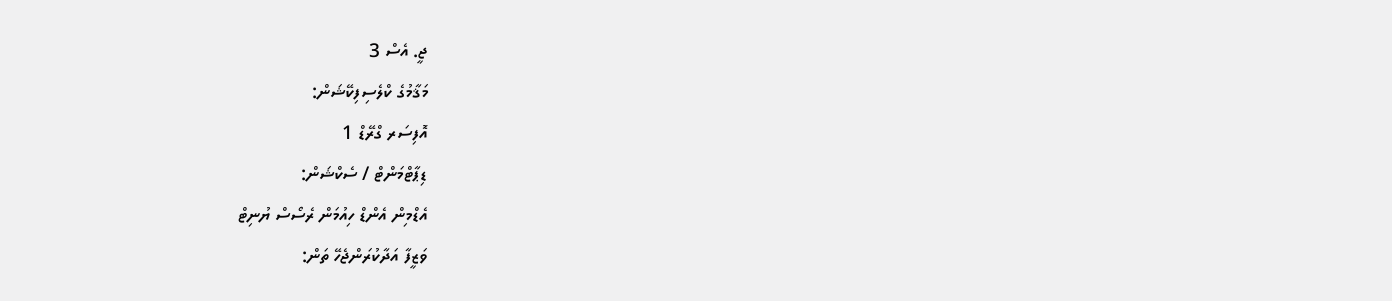ޖީ. އެސް 3
މަޤާމުގެ ކްލެސިފިކޭޝަން:
އޮފިސަރ ގްރޭޑް 1
ޑިޕާޓްމަންޓް / ސެކްޝަން:
އެޑްމިން އެންޑް ހިއުމަން ރެސޯސް ޔުނިޓް
ވަޒީފާ އަދާކުރަންޖެހޭ ތަން: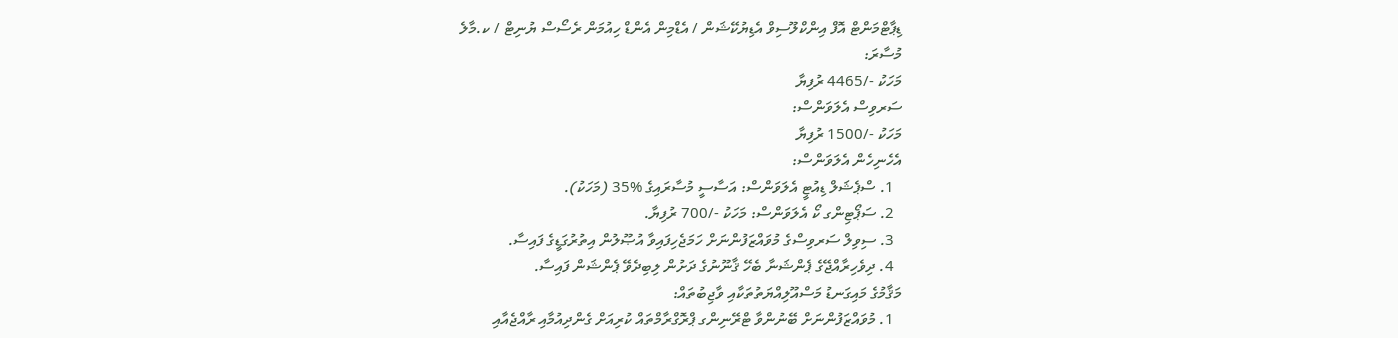ޑިޕާޓްމަންޓް އޮފް އިންކްލޫސިވް އެޑިޔުކޭޝަން / އެޑްމިން އެންޑް ހިއުމަން ރެސޯސް ޔުނިޓް / ކ.މާލެ
މުސާރަ:
މަހަކު -/4465 ރުފިޔާ
ސަރވިސް އެލަވަންސް:
މަހަކު -/1500 ރުފިޔާ
އެހެނިހެން އެލަވަންސް:
  1. ސްޕެޝަލް ޑިއުޓީ އެލަވަންސް: އަސާސީ މުސާރައިގެ %35 (މަހަކު).
  2. ސަޕޯޓިންގ ކޯ އެލަވަންސް: މަހަކު -/700 ރުފިޔާ.
  3. ސިވިލް ސަރވިސްގެ މުވައްޒަފުންނަށް ހަމަޖެހިފައިވާ އުޞޫލުން އިތުރުގަޑީގެ ފައިސާ.
  4. ދިވެހިރާއްޖޭގެ ޕެންޝަނާ ބެހޭ ޤާނޫނުގެ ދަށުން ލިބިދެވޭ ޕެންޝަން ފައިސާ.
މަޤާމުގެ މައިގަނޑު މަސްއޫލިއްޔަތުތަކާއި ވާޖިބުތައް:
  1. މުވައްޒަފުންނަށް ބޭނުންވާ ޓްރޭނިންގ ޕްރޮގްރާމްތައް ކުރިއަށް ގެންދިއުމާއި ރާއްޖެއާއި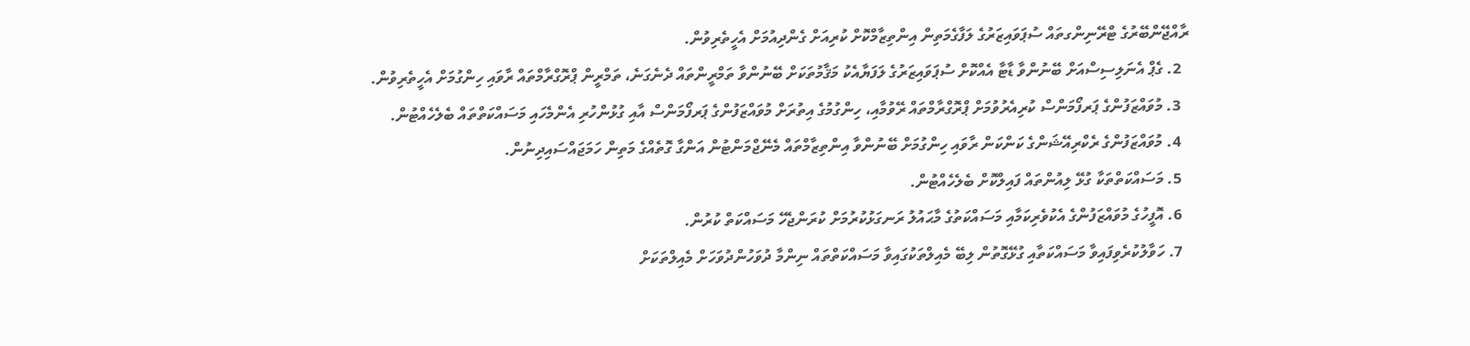ރާއްޖޭންބޭރުގެ ޓްރޭނިންގތައް ސުޕަވައިޒަރުގެ ލަފާގެމަތިން އިންތިޒާމްކޮށް ކުރިއަށް ގެންދިއުމަށް އެހީތެރިވުން.
  2. ގެޕް އެނަލިސިސްއަށް ބޭނުންވާ ޑާޓާ އެއްކޮށް ސުޕަވައިޒަރުގެ ލަފަޔާއެކު މަޤާމުތަކަށް ބޭނުންވާ ތަމްރީންތައް ދެނެގަނެ، ތަމްރީން ޕްރޮގްރާމްތައް ރާވައި ހިންގުމަށް އެހީތެރިވުން.
  3. މުވައްޒަފުންގެ ޕަރފޯމަންސް ކުރިއެރުވުމަށް ޕްރޮގްރާމްތައް ރޭވުމާއި، ހިންގުމުގެ އިތުރަށް މުވައްޒަފުންގެ ޕަރފޯމަންސް އާއި ގުޅުންހުރި އެންމެހައި މަސައްކަތްތައް ބެލެހެއްޓުން.
  4. މުވައްޒަފުންގެ ރެކްރިއޭޝަންގެ ކަންކަން ރާވައި ހިންގުމަށް ބޭނުންވާ އިންތިޒާމްތައް މެނޭޖްމަންޓުން އަންގާ ގޮތެއްގެ މަތިން ހަމަޖައްސައިދިނުން.
  5. މަސައްކަތްތަކާ ގުޅޭ ލިއުންތައް ފައިލްކޮށް ބެލެހެއްޓުން.
  6. އޮފީހުގެ މުވައްޒަފުންގެ އެކުވެރިކަމާއި މަސައްކަތުގެ މާޙައުލު ރަނގަޅުކުރުމަށް ކުރަންޖެހޭ މަސައްކަތް ކުރުން.
  7. ހަވާލުކުރެވިފައިވާ މަސައްކަތާއި ގުޅޭގޮތުން ލިބޭ މެއިލްތަކުގައިވާ މަސައްކަތްތައް ނިންމާ ދުވަހުންދުވަހަށް މެއިލްތަކަށް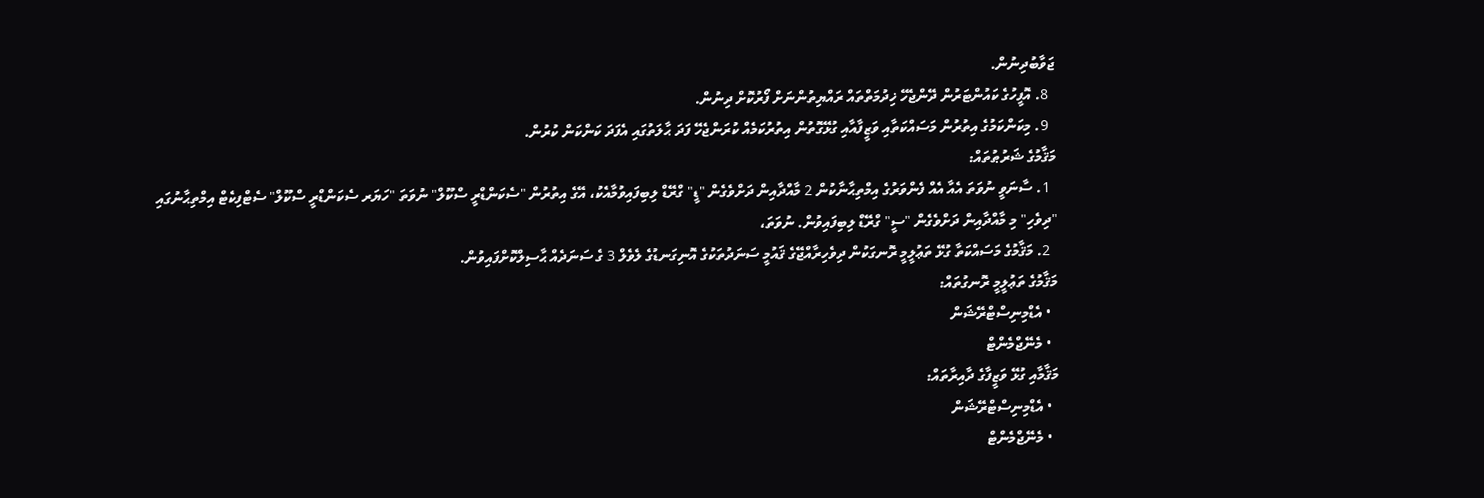ޖަވާބުދިނުން.
  8. އޮފީހުގެ ކައުންޓަރުން ދޭންޖެހޭ ޚިދުމަތްތައް ރައްޔިތުންނަށް ފޯރުކޮށް ދިނުން.
  9. މިކަންކަމުގެ އިތުރުން މަސައްކަތާއި ވަޒީފާއާއި ގުޅޭގޮތުން އިތުރުކަމެއް ކުރަންޖެހޭ ފަދަ ޙާލަތުގައި އެފަދަ ކަންކަން ކުރުން.
މަޤާމުގެ ޝަރުޠުތައް:
  1. ސާނަވީ ނުވަތަ އެއާ އެއް ފެންވަރުގެ އިމްތިޙާނާކުން 2 މާއްދާއިން ދަށްވެގެން "ޑީ" ގްރޭޑް ލިބިފައިވުމާއެކު، އޭގެ އިތުރުން "ސެކަންޑްރީ ސްކޫލް" ނުވަތަ "ހަޔަރ ސެކަންޑްރީ ސްކޫލް" ސެޓްފިކެޓް އިމްތިޙާނުގައި "ދިވެހި" މި މާއްދާއިން ދަށްވެގެން "ސީ" ގްރޭޑް ލިބިފައިވުން. ނުވަތަ،
  2. މަޤާމުގެ މަސައްކަތާ ގުޅޭ ތަޢުލީމީ ރޮނގަކުން ދިވެހިރާއްޖޭގެ ޤައުމީ ސަނަދުތަކުގެ އޮނިގަނޑުގެ ލެވެލް 3 ގެ ސަނަދެއް ޙާސިލްކޮށްފައިވުން.
މަޤާމުގެ ތަޢުލީމީ ރޮނގުތައް:
  • އެޑްމިނިސްޓްރޭޝަން
  • މެނޭޖްމެންޓް
މަޤާމާއި ގުޅޭ ވަޒީފާގެ ދާއިރާތައް:
  • އެޑްމިނިސްޓްރޭޝަން
  • މެނޭޖްމެންޓް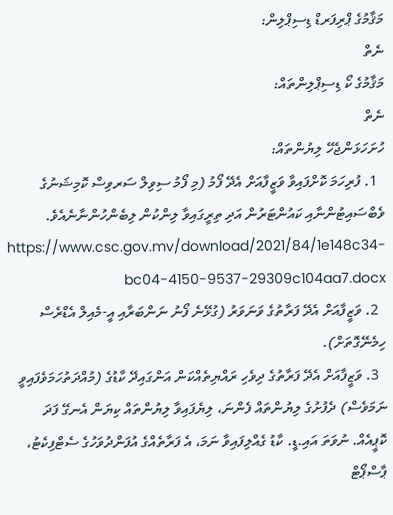މަޤާމުގެ ޕްރިފަރޑް ޑިސިޕްލިން:
ނެތް
މަޤާމުގެ ކޯ ޑިސިޕްލިންތައް:
ނެތް
ހުށަހަޅަންޖެހޭ ލިޔުންތައް:
  1. ފުރިހަމަ ކޮށްފައިވާ ވަޒީފާއަށް އެދޭ ފޯމު (މި ފޯމު ސިވިލް ސަރވިސް ކޮމިޝަނުގެ ވެބްސައިޓުންނާއި ކައުންޓަރުން އަދި ތިރީގައިވާ ލިންކުން ލިބެންހުންނާނެއެވެ.  https://www.csc.gov.mv/download/2021/84/1e148c34-bc04-4150-9537-29309c104aa7.docx
  2. ވަޒީފާއަށް އެދޭ ފަރާތުގެ ވަނަވަރު (ގުޅޭނެ ފޯނު ނަންބަރާއި އީ-މެއިލް އެޑްރެސް ހިމެނޭގޮތަށް).
  3. ވަޒީފާއަށް އެދޭ ފަރާތުގެ ދިވެހި ރައްޔިތެއްކަން އަންގައިދޭ ކާޑުގެ (މުއްދަތުހަމަވެފައިވީ ނަމަވެސް) ދެފުށުގެ ލިޔުންތައް ފެންނަ، ލިޔެފައިވާ ލިޔުންތައް ކިޔަން އެނގޭ ފަދަ ކޮޕީއެއް. ނުވަތަ އައި.ޑީ. ކާޑު ގެއްލިފައިވާ ނަމަ، އެ ފަރާތެއްގެ އުފަންދުވަހުގެ ސެޓްފިކެޓު، ޕާސްޕޯޓް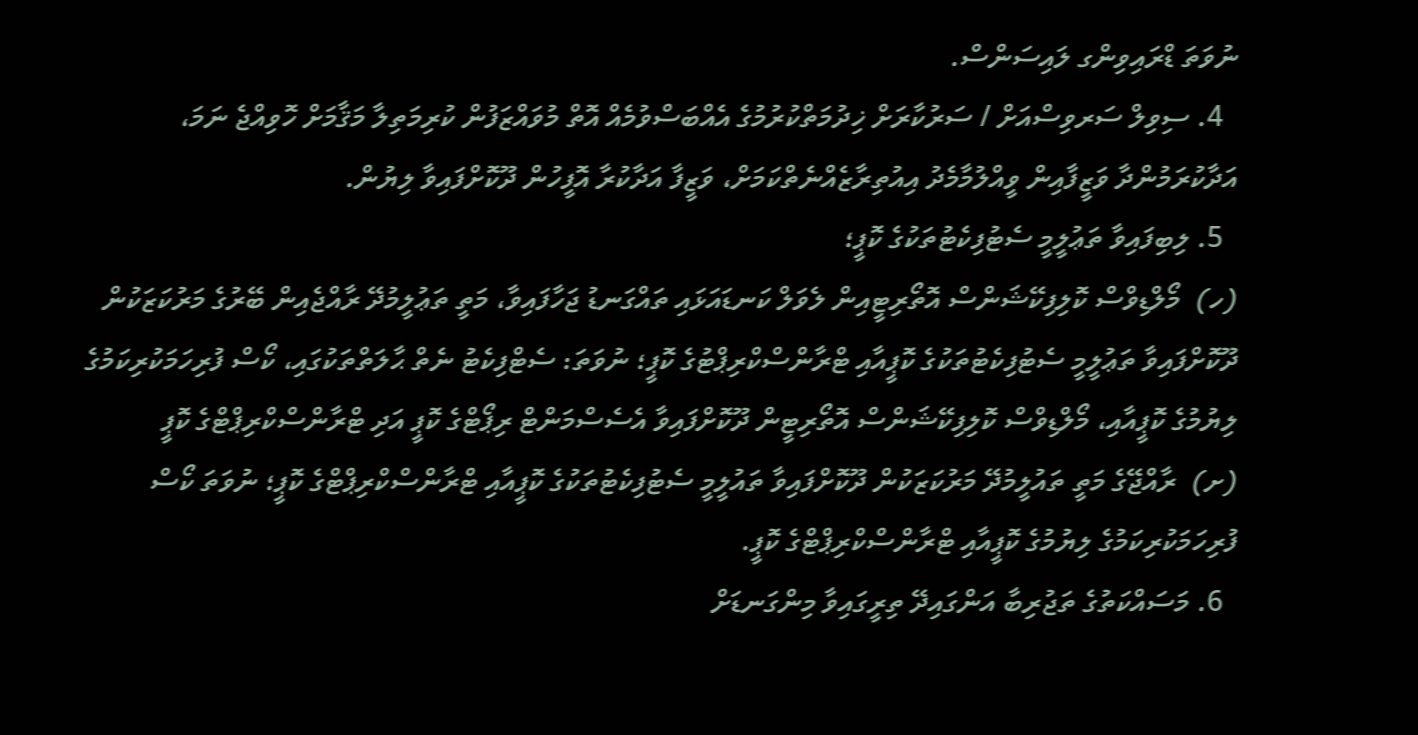ނުވަތަ ޑްރައިވިންގ ލައިސަންސް.
  4. ސިވިލް ސަރވިސްއަށް / ސަރުކާރަށް ޚިދުމަތްކުރުމުގެ އެއްބަސްވުމެއް އޮތް މުވައްޒަފުން ކުރިމަތިލާ މަޤާމަށް ހޮވިއްޖެ ނަމަ، އަދާކުރަމުންދާ ވަޒީފާއިން ވީއްލުމާމެދު އިއުތިރާޒެއްނެތްކަމަށް، ވަޒީފާ އަދާކުރާ އޮފީހުން ދޫކޮށްފައިވާ ލިޔުން.
  5. ލިބިފައިވާ ތަޢުލީމީ ސެޓުފިކެޓުތަކުގެ ކޮޕީ؛
(ހ)  މޯލްޑިވްސް ކޮލިފިކޭޝަންސް އޮތޯރިޓީއިން ލެވަލް ކަނޑައަޅައި ތައްގަނޑު ޖަހާފައިވާ، މަތީ ތަޢުލީމުދޭ ރާއްޖެއިން ބޭރުގެ މަރުކަޒަކުން ދޫކޮށްފައިވާ ތަޢުލީމީ ސެޓުފިކެޓުތަކުގެ ކޮޕީއާއި ޓްރާންސްކްރިޕްޓުގެ ކޮޕީ؛ ނުވަތަ: ސެޓްފިކެޓު ނެތް ޙާލަތްތަކުގައި، ކޯސް ފުރިހަމަކުރިކަމުގެ ލިޔުމުގެ ކޮޕީއާއި، މޯލްޑިވްސް ކޮލިފިކޭޝަންސް އޮތޯރިޓީން ދޫކޮށްފައިވާ އެސެސްމަންޓް ރިޕޯޓްގެ ކޮޕީ އަދި ޓްރާންސްކްރިޕްޓްގެ ކޮޕީ
(ށ)  ރާއްޖޭގެ މަތީ ތައުލީމުދޭ މަރުކަޒަކުން ދޫކޮށްފައިވާ ތައުލީމީ ސެޓުފިކެޓުތަކުގެ ކޮޕީއާއި ޓްރާންސްކްރިޕްޓްގެ ކޮޕީ؛ ނުވަތަ ކޯސް ފުރިހަމަކުރިކަމުގެ ލިޔުމުގެ ކޮޕީއާއި ޓްރާންސްކްރިޕްޓްގެ ކޮޕީ.
  6. މަސައްކަތުގެ ތަޖުރިބާ އަންގައިދޭ ތިރީގައިވާ މިންގަނޑަށް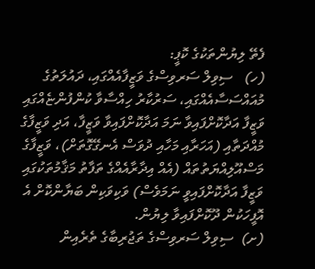ފެތޭ ލިޔުންތަކުގެ ކޮޕީ:
(ހ)   ސިވިލް ސަރވިސްގެ ވަޒީފާއެއްގައި، ދައުލަތުގެ މުއައްސަސާއެއްގައި، ސަރުކާރު ހިއްސާވާ ކުންފުންޏެއްގައި ވަޒީފާ އަދާކޮށްފައިވާ ނަމަ އަދާކޮށްފައިވާ ވަޒީފާ، އަދި ވަޒީފާގެ މުއްދަތާއި (އަހަރާއި މަހާއި ދުވަސް އެނގޭގޮތަށް)، ވަޒީފާގެ މަސްއޫލިއްޔަތުތައް (އެއް އިދާރާއެއްގެ ތަފާތު މަޤާމުތަކުގައި ވަޒީފާ އަދާކޮށްފައިވީ ނަމަވެސް) ވަކިވަކިން ބަޔާންކޮށް އެ އޮފީހަކުން ދޫކޮށްފައިވާ ލިޔުން.
(ށ)  ސިވިލް ސަރވިސްގެ ތަޖުރިބާގެ ތެރެއިން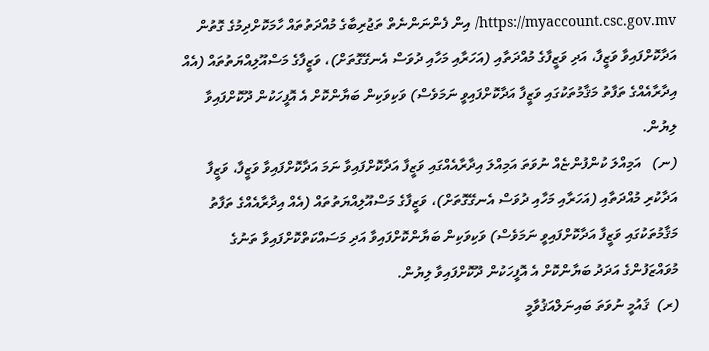https://myaccount.csc.gov.mv/ އިން ފެންނަންނެތް ތަޖުރިބާގެ މުއްދަތުތައް ހާމަކޮށްދިމުގެ ގޮތުން އަދާކޮށްފައިވާ ވަޒީފާ، އަދި ވަޒީފާގެ މުއްދަތާއި (އަހަރާއި މަހާއި ދުވަސް އެނގޭގޮތަށް)، ވަޒީފާގެ މަސްއޫލިއްޔަތުތައް (އެއް އިދާރާއެއްގެ ތަފާތު މަޤާމުތަކުގައި ވަޒީފާ އަދާކޮށްފައިވީ ނަމަވެސް) ވަކިވަކިން ބަޔާންކޮށް އެ އޮފީހަކުން ދޫކޮށްފައިވާ ލިޔުން.
(ނ)   އަމިއްލަ ކުންފުންޏެއް ނުވަތަ އަމިއްލަ އިދާރާއެއްގައި ވަޒީފާ އަދާކޮށްފައިވާ ނަމަ އަދާކޮށްފައިވާ ވަޒީފާ، ވަޒީފާ އަދާކުރި މުއްދަތާއި (އަހަރާއި މަހާއި ދުވަސް އެނގޭގޮތަށް)، ވަޒީފާގެ މަސްއޫލިއްޔަތުތައް (އެއް އިދާރާއެއްގެ ތަފާތު މަޤާމުތަކުގައި ވަޒީފާ އަދާކޮށްފައިވީ ނަމަވެސް) ވަކިވަކިން ބަޔާންކޮށްފައިވާ އަދި މަސައްކަތްކޮށްފައިވާ ތަނުގެ މުވައްޒަފުންގެ އަދަދު ބަޔާންކޮށް އެ އޮފީހަކުން ދޫކޮށްފައިވާ ލިޔުން.
(ރ)  ޤައުމީ ނުވަތަ ބައިނަލްއަޤުވާމީ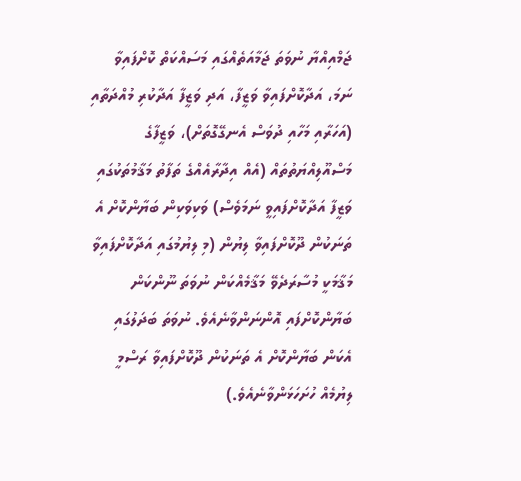ޖަމްއިއްޔާ ނުވަތަ ޖަމާއަތެއްގައި މަސައްކަތް ކޮށްފައިވާ ނަމަ، އަދާކޮށްފައިވާ ވަޒީފާ، އަދި ވަޒީފާ އަދާކުރި މުއްދަތާއި (އަހަރާއި މަހާއި ދުވަސް އެނގޭގޮތަށް)، ވަޒީފާގެ މަސްއޫލިއްޔަތުތައް (އެއް އިދާރާއެއްގެ ތަފާތު މަޤާމުތަކުގައި ވަޒީފާ އަދާކޮށްފައިވީ ނަމަވެސް) ވަކިވަކިން ބަޔާންކޮށް އެ ތަނަކުން ދޫކޮށްފައިވާ ލިޔުން (މި ލިޔުމުގައި އަދާކޮށްފައިވާ މަޤާމަކީ މުސާރަދެވޭ މަޤާމެއްކަން ނުވަތަ ނޫންކަން ބަޔާންކޮށްފައި އޮންނަންވާނެއެވެ. ނުވަތަ ބަދަލުގައި އެކަން ބަޔާންކޮށް އެ ތަނަކުން ދޫކޮށްފައިވާ ރަސްމީ ލިޔުމެއް ހުށަހަޅަންވާނެއެވެ.)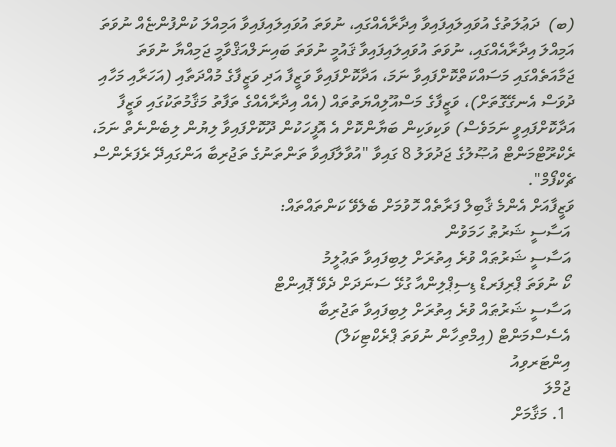(ބ)  ދަޢުލަތުގެ އުވައިލައިފައިވާ އިދާރާއެއްގައި، ނުވަތަ އުވައިލައިފައިވާ އަމިއްލަ ކުންފުންޏެއް ނުވަތަ އަމިއްލަ އިދާރާއެއްގައި، ނުވަތަ އުވައިލައިފައިވާ ޤައުމީ ނުވަތަ ބައިނަލްއަޤްވާމީ ޖަމިއްޔާ ނުވަތަ ޖަމާއަތެއްގައި މަސައްކަތްކޮށްފައިވާ ނަމަ، އަދާކޮށްފައިވާ ވަޒީފާ އަދި ވަޒީފާގެ މުއްދަތާއި (އަހަރާއި މަހާއި ދުވަސް އެނގޭގޮތަށް)، ވަޒީފާގެ މަސްއޫލިއްޔަތުތައް (އެއް އިދާރާއެއްގެ ތަފާތު މަޤާމުތަކުގައި ވަޒީފާ އަދާކޮށްފައިވީ ނަމަވެސް) ވަކިވަކިން ބަޔާންކޮށް އެ އޮފީހަކުން ދޫކޮށްފައިވާ ލިޔުން ލިބެންނެތް ނަމަ، ރެކްރޫޓްމަންޓް އުޞޫލުގެ ޖަދުވަލު 8 ގައިވާ "އުވާލާފައިވާ ތަންތަނުގެ ތަޖުރިބާ އަންގައިދޭ ރެފަރެންސް ޗެކްފޯމް".
ވަޒީފާއަށް އެންމެ ޤާބިލް ފަރާތެއް ހޮވުމަށް ބެލެވޭ ކަންތައްތައް:
 އަސާސީ ޝަރުޠު ހަމަވުން
 އަސާސީ ޝަރުޠައް ވުރެ އިތުރަށް ލިބިފައިވާ ތަޢުލީމު
 ކޯ ނުވަތަ ޕްރިފަރޑް ޑިސިޕްލިންއާ ގުޅޭ ސަނަދަށް ދެވޭ ޕޮއިންޓް
 އަސާސީ ޝަރުޠައް ވުރެ އިތުރަށް ލިބިފައިވާ ތަޖުރިބާ
 އެސެސްމަންޓް (އިމްތިހާން ނުވަތަ ޕްރެކްޓިކަލް)
 އިންޓަރވިއު
 ޖުމްލަ
  1. މަޤާމަށް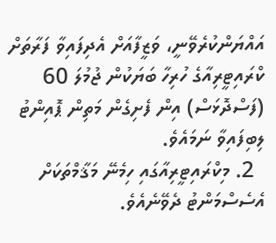އައްޔަންކުރެވޭނީ، ވަޒީފާއަށް އެދިފައިވާ ފަރާތަށް ކްރައިޓީރިއާގެ ހުރިހާ ބަޔަކުން ޖުމުލަ 60  (ފަސްދޮޅަސް) އިން ފެށިގެން މަތިން ޕޮއިންޓު ލިބިފައިވާ ނަމައެވެ.
  2. މިކްރައިޓީރިއާގައި ހިމެނޭ މަޤާމްތަކަށް އެސެސްމަންޓު ދެވޭނެއެވެ.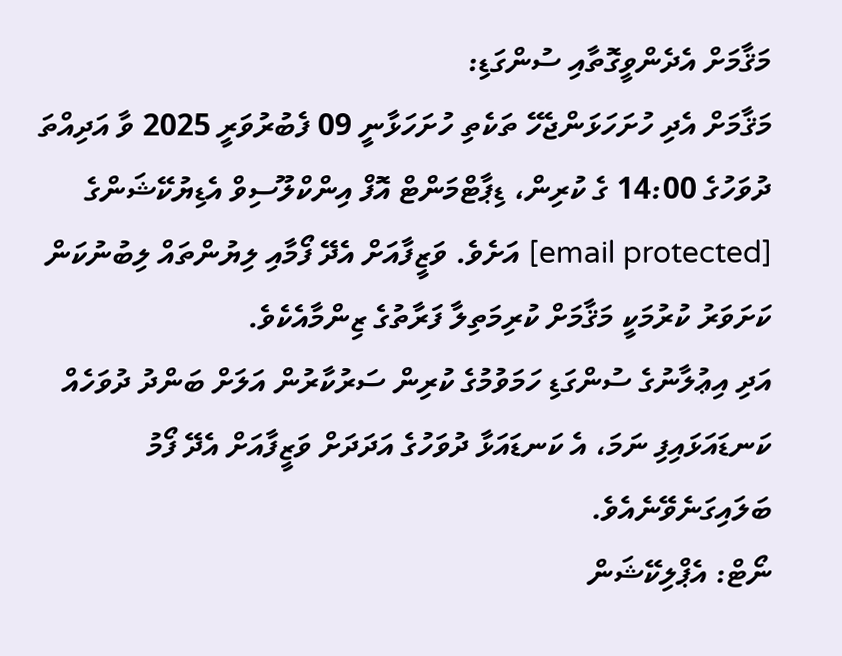މަޤާމަށް އެދެންވީގޮތާއި ސުންގަޑި:
މަޤާމަށް އެދި ހުށަހަޅަންޖެހޭ ތަކެތި ހުށަހަޅާނީ 09 ފެބުރުވަރީ 2025 ވާ އަދިއްތަ ދުވަހުގެ 14:00 ގެ ކުރިން، ޑިޕާޓްމަންޓް އޮފް އިންކްލޫސިވް އެޑިޔުކޭޝަންގެ [email protected] އަށެވެ. ވަޒީފާއަށް އެދޭ ފޯމާއި ލިޔުންތައް ލިބުނުކަން ކަށަވަރު ކުރުމަކީ މަޤާމަށް ކުރިމަތިލާ ފަރާތުގެ ޒިންމާއެކެވެ.
އަދި އިޢުލާނުގެ ސުންގަޑި ހަމަވުމުގެ ކުރިން ސަރުކާރުން އަލަށް ބަންދު ދުވަހެއް ކަނޑައަޅައިފި ނަމަ، އެ ކަނޑައަޅާ ދުވަހުގެ އަދަދަށް ވަޒީފާއަށް އެދޭ ފޯމު ބަލައިގަނެވޭނެއެވެ.
ނޯޓް: އެޕްލިކޭޝަން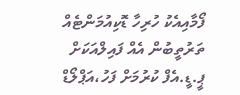ފޯމާއިއެކު ހުރިހާ ޑޮކިއުމަންޓެއް ތަރުތީބުން އެއް ފައިލްއަކަށް ޕީ.ޑީ.އެފް ކުރުމަށް ފަހު،އަޕްލޯޑް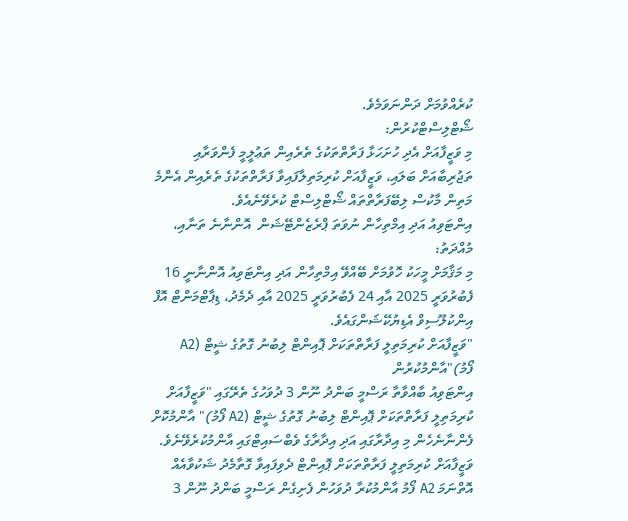ކުރެއްވުމަށް ދަންނަވަމެވެ.
ޝޯޓްލިސްޓްކުރުން:
މި ވަޒީފާއަށް އެދި ހުށަހަޅާ ފަރާތްތަކުގެ ތެރެއިން ތަޢުލީމީ ފެންވަރާއި ތަޖުރިބާއަށް ބަލައި، ވަޒީފާއަށް ކުރިމަތިލާފައިވާ ފަރާތްތަކުގެ ތެރެއިން އެންމެ މަތިން މާކުސް ލިބޭފަރާތްތައް ޝޯޓްލިސްޓް ކުރެވޭނެއެވެ.
އިންޓަވިއު އަދި އިމްތިހާން ނުވަތަ ޕްރެޒެންޓޭޝަން  އޮންނާނެ ތަނާއި، މުއްދަތު:
މި މަޤާމަށް މީހަކު ހޮވުމަށް ބޭއްވޭ އިމްތިހާން އަދި އިންޓަވިއު އޮންނާނީ 16 ފެބުރުވަރީ 2025 އާއި 24 ފެބުރުވަރީ 2025 އާއި ދެމެދު، ޑިޕާޓްމަންޓް އޮފް އިންކުލޫސިވް އެޑިޔުކޭޝަންގައެވެ.
"ވަޒީފާއަށް ކުރިމަތިލީ ފަރާތްތަކަށް ޕޮއިންޓް ލިބުނު ގޮތުގެ ޝީޓް (A2 ފޯމު)"އާންމުކުރުން
އިންޓަވިއު ބާއްވާތާ ރަސްމީ ބަންދު ނޫން 3 ދުވަހުގެ ތެރޭގައި "ވަޒީފާއަށް ކުރިމަތިލީ ފަރާތްތަކަށް ޕޮއިންޓް ލިބުނު ގޮތުގެ ޝީޓް (A2 ފޯމު)" އާންމުކޮށް ފެންނާނެހެން މި އިދާރާގައި އަދި އިދާރާގެ ވެބްސައިޓްގައި އާންމުކުރެވޭނެވެ. ވަޒީފާއަށް ކުރިމަތިލީ ފަރާތްތަކަށް ޕޮއިންޓް ދެވިފައިވާ ގޮތާމެދު ޝަކުވާއެއް އޮތްނަމަ A2 ފޯމު އާންމުކުރާ ދުވަހުން ފެށިގެން ރަސްމީ ބަންދު ނޫން 3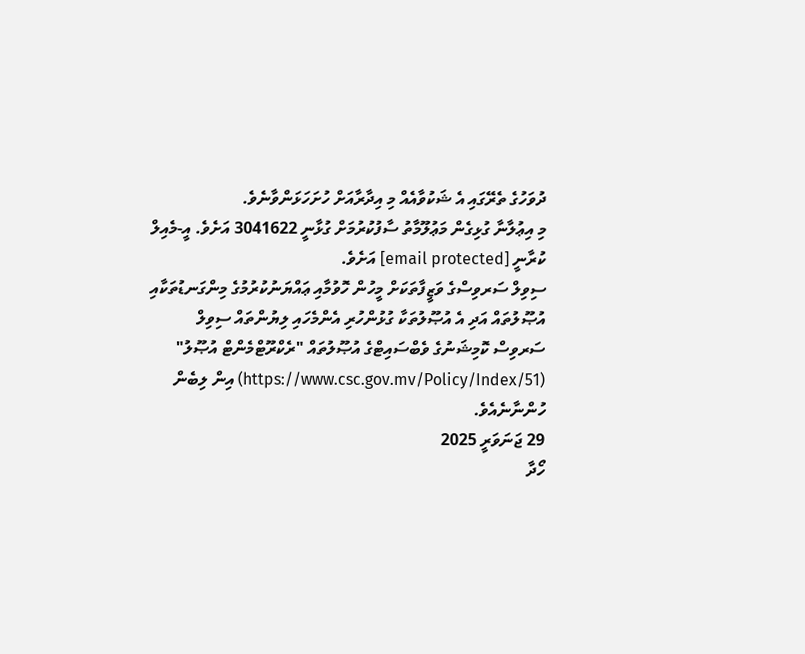ދުވަހުގެ ތެރޭގައި އެ ޝަކުވާއެއް މި އިދާރާއަށް ހުށަހަޅަންވާނެވެ.
މި އިޢުލާނާ ގުޅިގެން މަޢުލޫމާތު ސާފުކުރުމަށް ގުޅާނީ 3041622 އަށެވެ. އީ-މެއިލް ކުރާނީ [email protected] އަށެވެ.
ސިވިލް ސަރވިސްގެ ވަޒީފާތަކަށް މީހުން ހޮވުމާއި ޢައްޔަނުކުރުމުގެ މިންގަނޑުތަކާއި އުޞޫލުތައް އަދި އެ އުޞޫލުތަކާ ގުޅުންހުރި އެންމެހައި ލިޔުންތައް ސިވިލް ސަރވިސް ކޮމިޝަނުގެ ވެބްސައިޓްގެ އުޞޫލުތައް "ރެކްރޫޓްމެންޓް އުޞޫލު" (https://www.csc.gov.mv/Policy/Index/51) އިން ލިބެން ހުންނާނެއެވެ.
29 ޖަނަވަރީ 2025
ހޯދާ